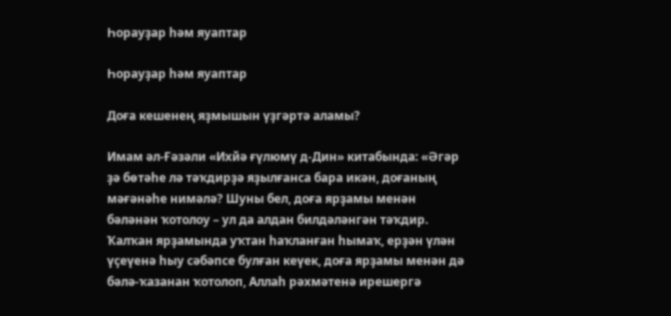Һорауҙар һәм яуаптар

Һорауҙар һәм яуаптар

Доға кешенең яҙмышын үҙгәртә аламы?

Имам әл-Ғәзәли «Ихйә ғүлюмү д-Дин» китабында: «Әгәр ҙә бөтәһе лә тәҡдирҙә яҙылғанса бара икән, доғаның мәғәнәһе нимәлә? Шуны бел, доға ярҙамы менән бәләнән ҡотолоу – ул да алдан билдәләнгән тәҡдир. Ҡалҡан ярҙамында уҡтан һаҡланған һымаҡ, ерҙән үлән үҫеүенә һыу сәбәпсе булған кеүек, доға ярҙамы менән дә бәлә-ҡазанан ҡотолоп, Аллаһ рәхмәтенә ирешергә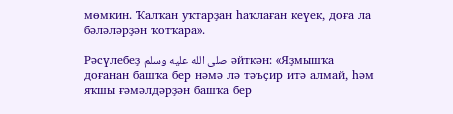мөмкин. Ҡалҡан уҡтарҙан һаҡлаған кеүек, доға ла бәләләрҙән ҡотҡара».

Рәсүлебеҙ صلى الله عليه وسلم әйткән: «Яҙмышҡа доғанан башҡа бер нәмә лә тәъҫир итә алмай, һәм яҡшы ғәмәлдәрҙән башҡа бер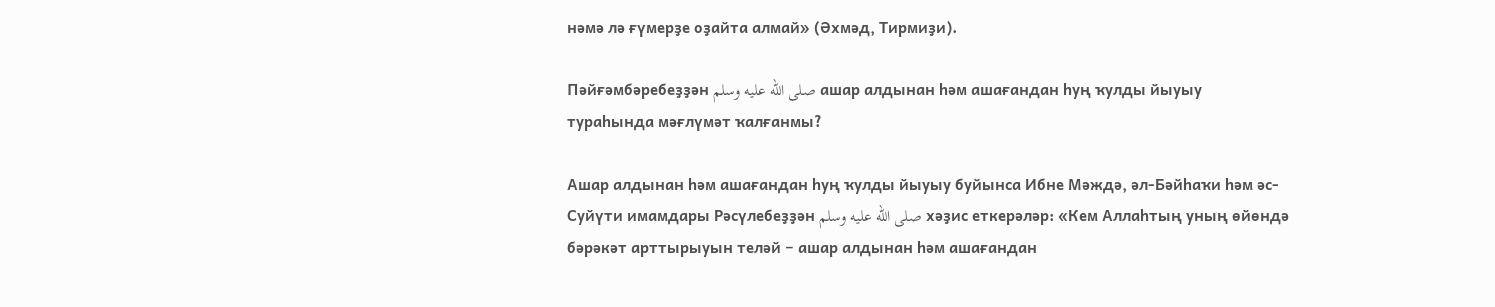нәмә лә ғүмерҙе оҙайта алмай» (Әхмәд, Тирмиҙи).

Пәйғәмбәребеҙҙән صلى الله عليه وسلم ашар алдынан һәм ашағандан һуң ҡулды йыуыу тураһында мәғлүмәт ҡалғанмы?

Ашар алдынан һәм ашағандан һуң ҡулды йыуыу буйынса Ибне Мәждә, әл-Бәйһаҡи һәм әс-Суйүти имамдары Рәсүлебеҙҙән صلى الله عليه وسلم хәҙис еткерәләр: «Кем Аллаһтың уның өйөндә бәрәкәт арттырыуын теләй − ашар алдынан һәм ашағандан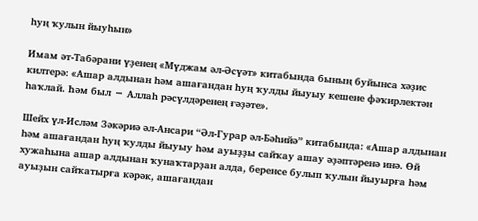һуң ҡулын йыуһын»

Имам әт-Табәрани үҙенең «Мүджам әл-Әсүәт» китабында бының буйынса хәҙис килтерә: «Ашар алдынан һәм ашағандан һуң ҡулды йыуыу кешене фәҡирлектән һаҡлай. Һәм был − Аллаһ рәсүлдәренең ғәҙәте».

Шейх үл-Исләм Зәкәриә әл-Ансари “Әл-Гурар әл-Бәһийә” китабында: «Ашар алдынан һәм ашағандан һуң ҡулды йыуыу һәм ауыҙҙы сайҡау ашау әҙәптәренә инә. Өй хужаһына ашар алдынан ҡунаҡтарҙан алда, беренсе булып ҡулын йыуырға һәм ауыҙын сайҡатырға кәрәк, ашағандан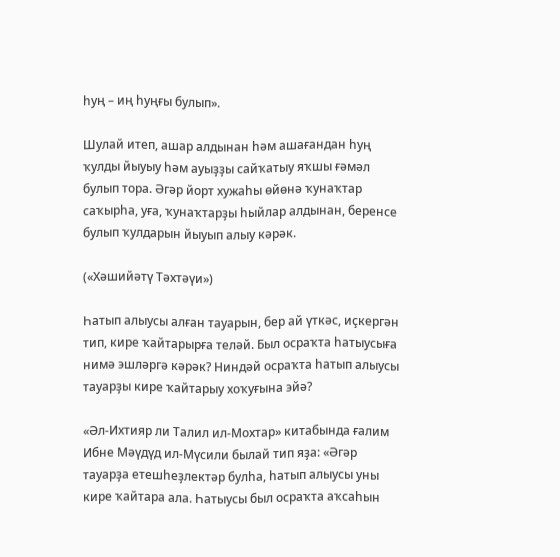һуң – иң һуңғы булып».

Шулай итеп, ашар алдынан һәм ашағандан һуң ҡулды йыуыу һәм ауыҙҙы сайҡатыу яҡшы ғәмәл булып тора. Әгәр йорт хужаһы өйөнә ҡунаҡтар саҡырһа, уға, ҡунаҡтарҙы һыйлар алдынан, беренсе булып ҡулдарын йыуып алыу кәрәк.

(«Хәшийәтү Тәхтәүи»)

Һатып алыусы алған тауарын, бер ай үткәс, иҫкергән тип, кире ҡайтарырға теләй. Был осраҡта һатыусыға нимә эшләргә кәрәк? Ниндәй осраҡта һатып алыусы тауарҙы кире ҡайтарыу хоҡуғына эйә?

«Әл-Ихтияр ли Талил ил-Мохтар» китабында ғалим Ибне Мәүдүд ил-Мүсили былай тип яҙа: «Әгәр тауарҙа етешһеҙлектәр булһа, һатып алыусы уны кире ҡайтара ала. Һатыусы был осраҡта аҡсаһын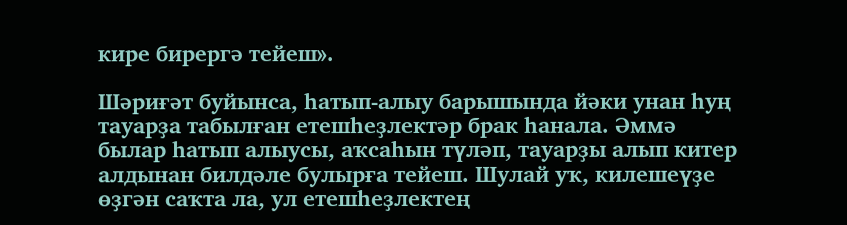кире бирергә тейеш».

Шәриғәт буйынса, һатып-алыу барышында йәки унан һуң тауарҙа табылған етешһеҙлектәр брак һанала. Әммә былар һатып алыусы, аҡсаһын түләп, тауарҙы алып китер алдынан билдәле булырға тейеш. Шулай уҡ, килешеүҙе өҙгән саҡта ла, ул етешһеҙлектең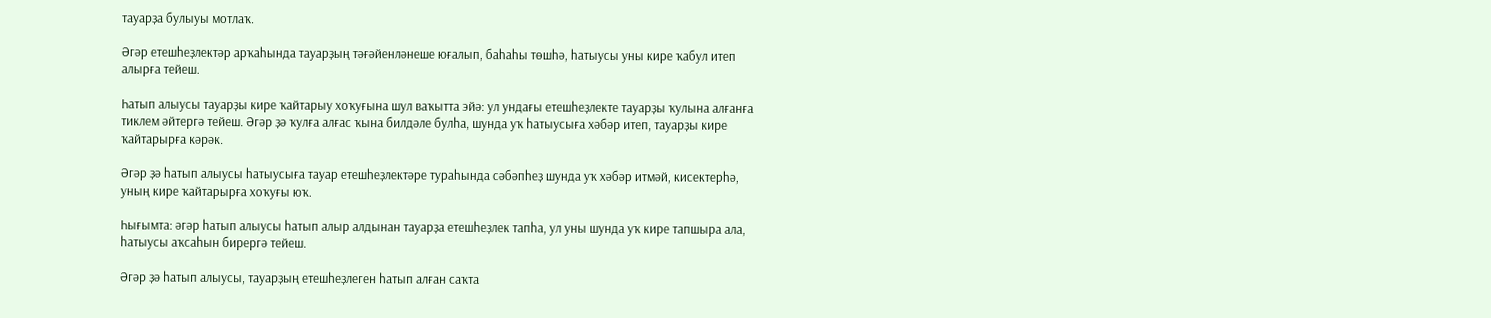тауарҙа булыуы мотлаҡ.

Әгәр етешһеҙлектәр арҡаһында тауарҙың тәғәйенләнеше юғалып, баһаһы төшһә, һатыусы уны кире ҡабул итеп алырға тейеш.

Һатып алыусы тауарҙы кире ҡайтарыу хоҡуғына шул ваҡытта эйә: ул ундағы етешһеҙлекте тауарҙы ҡулына алғанға тиклем әйтергә тейеш. Әгәр ҙә ҡулға алғас ҡына билдәле булһа, шунда уҡ һатыусыға хәбәр итеп, тауарҙы кире ҡайтарырға кәрәк.

Әгәр ҙә һатып алыусы һатыусыға тауар етешһеҙлектәре тураһында сәбәпһеҙ шунда уҡ хәбәр итмәй, кисектерһә, уның кире ҡайтарырға хоҡуғы юҡ.

Һығымта: әгәр һатып алыусы һатып алыр алдынан тауарҙа етешһеҙлек тапһа, ул уны шунда уҡ кире тапшыра ала, һатыусы аҡсаһын бирергә тейеш.

Әгәр ҙә һатып алыусы, тауарҙың етешһеҙлеген һатып алған саҡта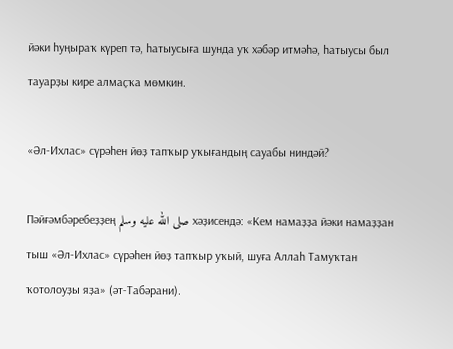йәки һуңыраҡ күреп тә, һатыусыға шунда уҡ хәбәр итмәһә, һатыусы был тауарҙы кире алмаҫҡа мөмкин.

«Әл-Ихлас» сүрәһен йөҙ тапҡыр уҡығандың сауабы ниндәй?

Пәйғәмбәребеҙҙең صلى الله عليه وسلم хәҙисендә: «Кем намаҙҙа йәки намаҙҙан тыш «Әл-Ихлас» сүрәһен йөҙ тапҡыр уҡый, шуға Аллаһ Тамуҡтан ҡотолоуҙы яҙа» (әт-Табәрани).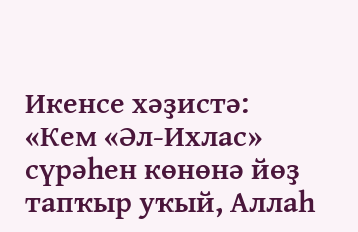Икенсе хәҙистә: «Кем «Әл-Ихлас» сүрәһен көнөнә йөҙ тапҡыр уҡый, Аллаһ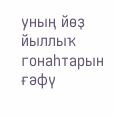уның йөҙ йыллыҡ гонаһтарын ғәфү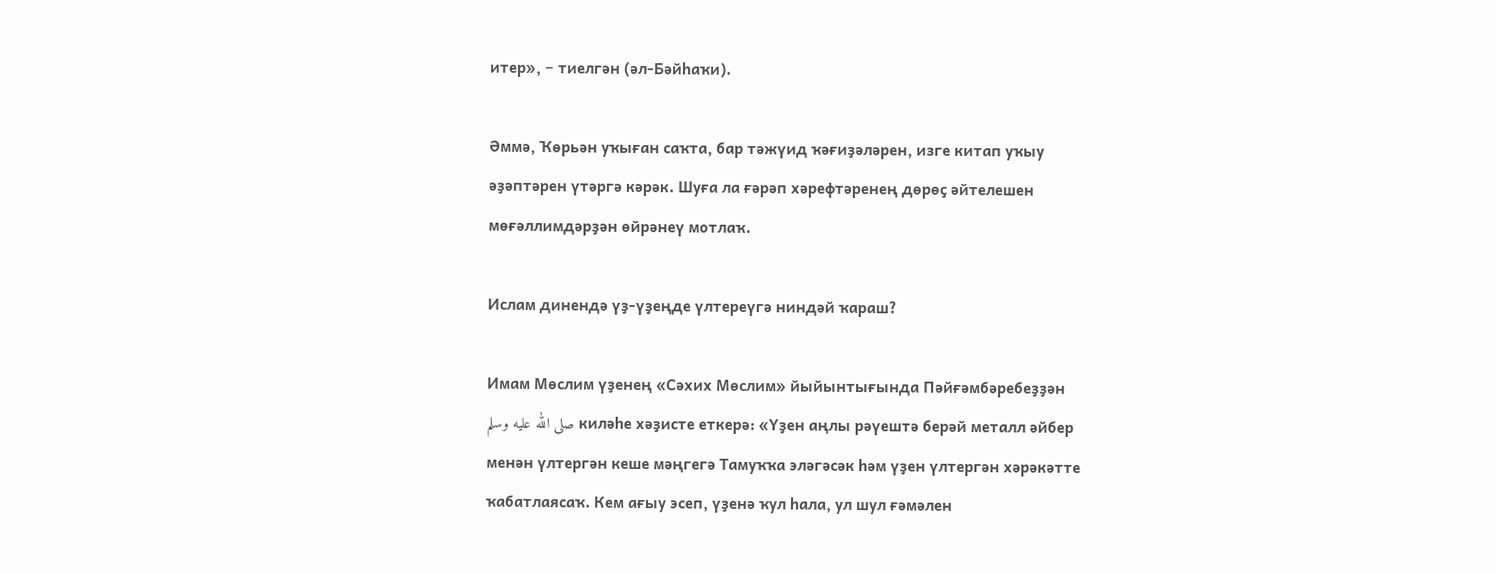итер», − тиелгән (әл-Бәйһаҡи).

Әммә, Ҡөрьән уҡыған саҡта, бар тәжүид ҡәғиҙәләрен, изге китап уҡыу әҙәптәрен үтәргә кәрәк. Шуға ла ғәрәп хәрефтәренең дөрөҫ әйтелешен мөғәллимдәрҙән өйрәнеү мотлаҡ.

Ислам динендә үҙ-үҙеңде үлтереүгә ниндәй ҡараш?

Имам Мөслим үҙенең «Сәхих Мөслим» йыйынтығында Пәйғәмбәребеҙҙән صلى الله عليه وسلم киләһе хәҙисте еткерә: «Үҙен аңлы рәүештә берәй металл әйбер менән үлтергән кеше мәңгегә Тамуҡҡа эләгәсәк һәм үҙен үлтергән хәрәкәтте ҡабатлаясаҡ. Кем ағыу эсеп, үҙенә ҡул һала, ул шул ғәмәлен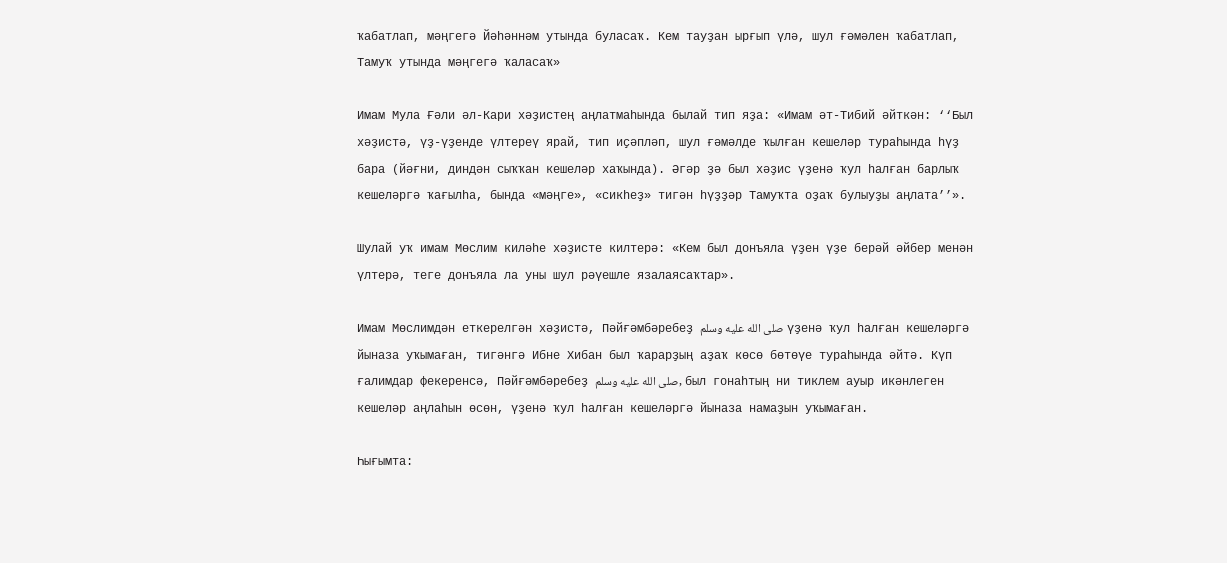ҡабатлап, мәңгегә Йәһәннәм утында буласаҡ. Кем тауҙан ырғып үлә, шул ғәмәлен ҡабатлап, Тамуҡ утында мәңгегә ҡаласаҡ»

Имам Мула Ғәли әл-Кари хәҙистең аңлатмаһында былай тип яҙа: «Имам әт-Тибий әйткән: ‘‘Был хәҙистә, үҙ-үҙенде үлтереү ярай, тип иҫәпләп, шул ғәмәлде ҡылған кешеләр тураһында һүҙ бара (йәғни, диндән сыҡҡан кешеләр хаҡында). Әгәр ҙә был хәҙис үҙенә ҡул һалған барлыҡ кешеләргә ҡағылһа, бында «мәңге», «сикһеҙ» тигән һүҙҙәр Тамуҡта оҙаҡ булыуҙы аңлата’’».

Шулай уҡ имам Мөслим киләһе хәҙисте килтерә: «Кем был донъяла үҙен үҙе берәй әйбер менән үлтерә, теге донъяла ла уны шул рәүешле язалаясаҡтар».

Имам Мөслимдән еткерелгән хәҙистә, Пәйғәмбәребеҙ صلى الله عليه وسلم үҙенә ҡул һалған кешеләргә йыназа уҡымаған, тигәнгә Ибне Хибан был ҡарарҙың аҙаҡ көсө бөтөүе тураһында әйтә. Күп ғалимдар фекеренсә, Пәйғәмбәребеҙ صلى الله عليه وسلم, был гонаһтың ни тиклем ауыр икәнлеген кешеләр аңлаһын өсөн, үҙенә ҡул һалған кешеләргә йыназа намаҙын уҡымаған.

Һығымта: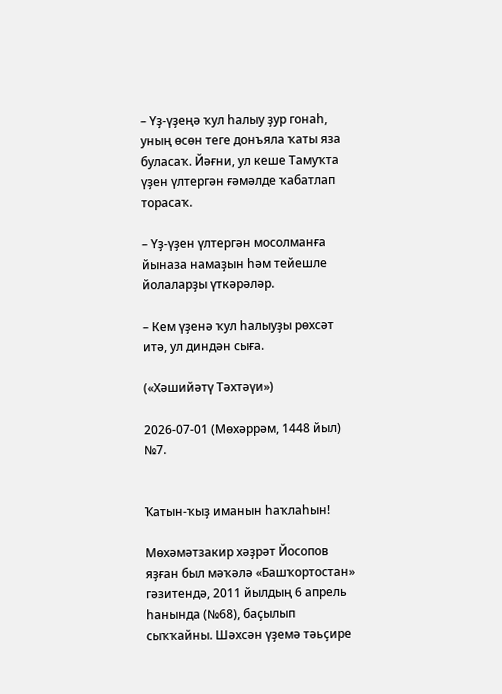– Үҙ-үҙеңә ҡул һалыу ҙур гонаһ, уның өсөн теге донъяла ҡаты яза буласаҡ. Йәғни, ул кеше Тамуҡта үҙен үлтергән ғәмәлде ҡабатлап торасаҡ.

– Үҙ-үҙен үлтергән мосолманға йыназа намаҙын һәм тейешле йолаларҙы үткәрәләр.

– Кем үҙенә ҡул һалыуҙы рөхсәт итә, ул диндән сыға.

(«Хәшийәтү Тәхтәүи»)

2026-07-01 (Мөхәррәм, 1448 йыл) №7.


Ҡатын-ҡыҙ иманын һаҡлаһын!

Мөхәмәтзакир хәҙрәт Йосопов яҙған был мәҡәлә «Башҡортостан» гәзитендә, 2011 йылдың 6 апрель һанында (№68), баҫылып сыҡҡайны. Шәхсән үҙемә тәьҫире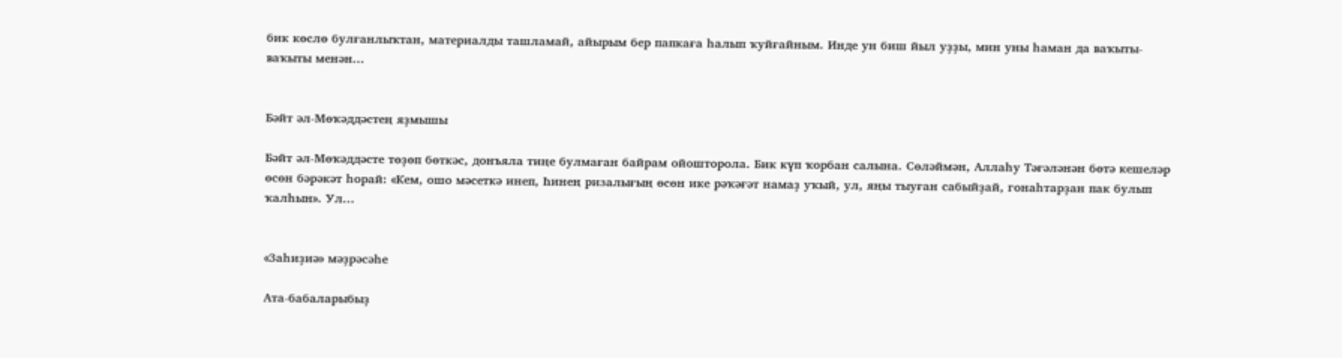бик көслө булғанлыҡтан, материалды ташламай, айырым бер папкаға һалып ҡуйғайным. Инде ун биш йыл уҙҙы, мин уны һаман да ваҡыты-ваҡыты менән...


Бәйт әл-Мөҡәддәстең яҙмышы

Бәйт әл-Мөҡәддәсте төҙөп бөткәс, донъяла тиңе булмаған байрам ойошторола. Бик күп ҡорбан салына. Сөләймән, Аллаһу Тәғәләнән бөтә кешеләр өсөн бәрәкәт һорай: «Кем, ошо мәсеткә инеп, Һинең ризалығың өсөн ике рәҡәғәт намаҙ уҡый, ул, яңы тыуған сабыйҙай, гонаһтарҙан пак булып ҡалһын». Ул...


«Заһиҙиә» мәҙрәсәһе

Ата-бабаларыбыҙ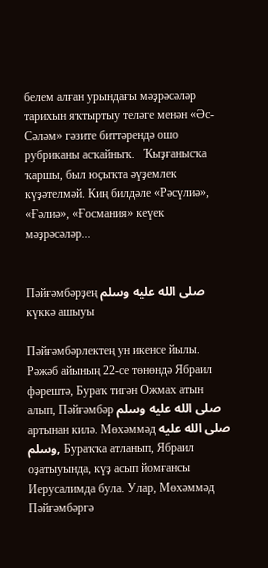белем алған урындағы мәҙрәсәләр тарихын яҡтыртыу теләге менән «Әс-Сәләм» гәзите биттәрендә ошо рубриканы асҡайныҡ.   Ҡыҙғанысҡа ҡаршы, был юҫыҡта әүҙемлек күҙәтелмәй. Киң билдәле «Рәсүлиә», «Ғәлиә», «Ғосмания» кеүек мәҙрәсәләр...


Пәйғәмбәрҙең صلى الله عليه وسلم күккә ашыуы

Пәйғәмбәрлектең ун икенсе йылы. Рәжәб айының 22-се төнөндә Ябраил фәрештә, Бураҡ тигән Ожмах атын алып, Пәйғәмбәр صلى الله عليه وسلم артынан килә. Мөхәммәд صلى الله عليه وسلم, Бураҡҡа атланып, Ябраил оҙатыуында, күҙ асып йомғансы Иерусалимда була. Улар, Мөхәммәд Пәйғәмбәргә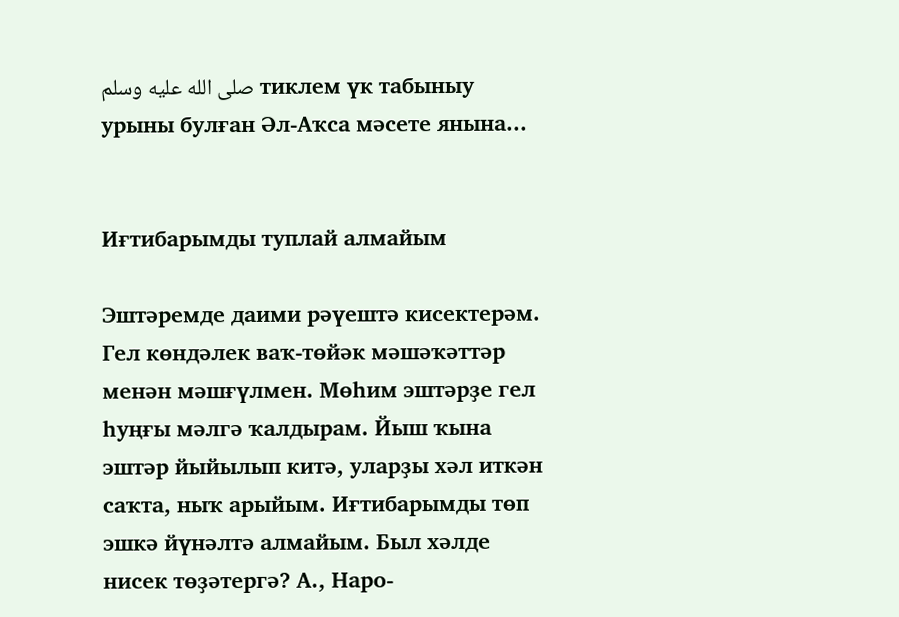صلى الله عليه وسلم тиклем үк табыныу урыны булған Әл-Аҡса мәсете янына...


Иғтибарымды туплай алмайым

Эштәремде даими рәүештә кисектерәм. Гел көндәлек ваҡ-төйәк мәшәҡәттәр менән мәшғүлмен. Мөһим эштәрҙе гел һуңғы мәлгә ҡалдырам. Йыш ҡына эштәр йыйылып китә, уларҙы хәл иткән саҡта, ныҡ арыйым. Иғтибарымды төп эшкә йүнәлтә алмайым. Был хәлде нисек төҙәтергә? А., Наро-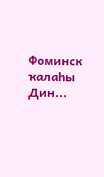Фоминск ҡалаһы   Дин...